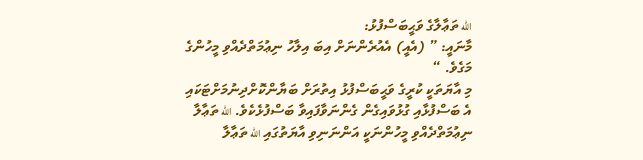الله ތަޢާލާގެ ވަޙީބަސްފުޅު:
މާނައީ: ” (އެއީ) އެއުރެންނަށް އިބަ އިލާހު ނިޢުމަތްދެއްވި މީހުންގެ މަގެވެ. “
މި އާޔަތަކީ ކުރީގެ ވަޙީބަސްފުޅު އިތުރަށް ބަޔާންކޮށްދިނުމަށްޓަކައި އެ ބަސްފުޅާއި ގުޅުވައިގެން ގެންނަވާފައިވާ ބަސްފުޅެކެވެ. الله ތަޢާލާ ނިޢުމަތްދެއްވި މީހުންނަކީ އަންނަނިވި އާޔަތުގައި الله ތަޢާލާ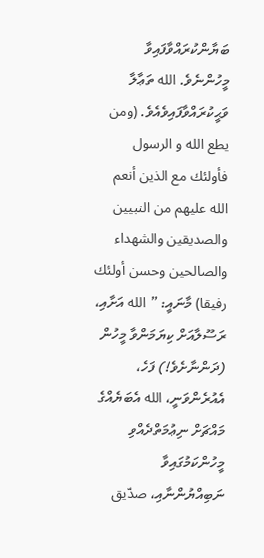ބަޔާންކުރައްވާފައިވާ މީހުންނެވެ. الله ތަޢާލާ ވަޙީކުރައްވާފައިވެއެވެ. (ومن يطع الله و الرسول فأولئك مع الذين أنعم الله عليهم من النبيين والصديقين والشهداء والصالحين وحسن أولئك رفيقا) މާނައީ: ” الله އަށާއި، ރަސޫލާއަށް ކިޔަމަންވާ މީހުން (ދަންނާށެވެ!) ފަހެ، އެއުރެންވަނީ، الله އެބަޔެއްގެ މައްޗަށް ނިޢުމަތްދެއްވި މީހުންކަމުގައިވާ ނަބިއްޔުންނާއި، صدّيق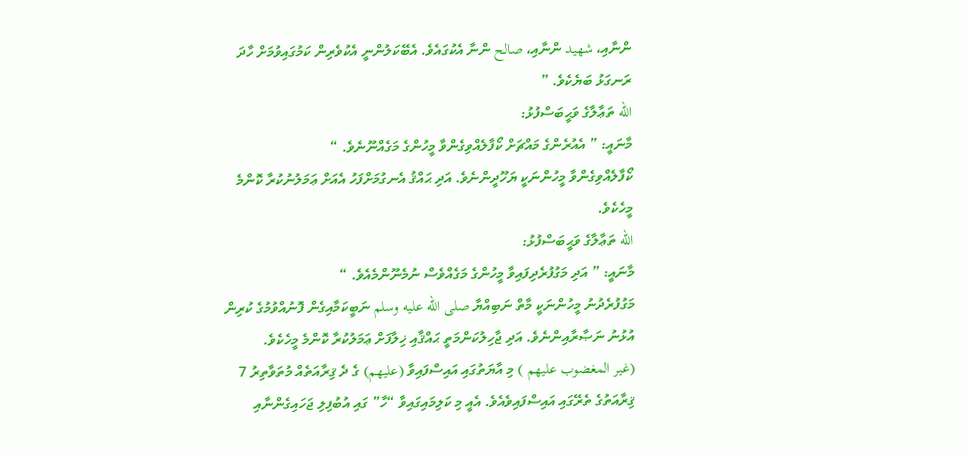ންނާއި، شهيد ންނާއި، صالح ންނާ އެކުގައެވެ. އެބޭކަލުންނީ އެކުވެރިން ކަމުގައިވުމަށް ހާދަ ރަނގަޅު ބަޔެކެވެ. ”
الله ތަޢާލާގެ ވަޙީބަސްފުޅު:
މާނައީ: ” އެއުރެންގެ މައްޗަށް ކޯފާލެއްވިގެންވާ މީހުންގެ މަގެއްނޫނެވެ. “
ކޯފާލެއްވިގެންވާ މީހުންނަކީ ޔަހޫދީންނެވެ. އަދި ޙައްޤު އެނގުމަށްފަހު އެއަށް ޢަމަލުނުކުރާ ކޮންމެ މީހެކެވެ.
الله ތަޢާލާގެ ވަޙީބަސްފުޅު:
މާނައީ: ” އަދި މަގުފުރެދިފައިވާ މީހުންގެ މަގެއްވެސް ނުމެނޫންމެއެވެ. “
މަގުފުރެދުނު މީހުންނަކީ މާތް ނަބިއްޔާ صلى الله عليه وسلم ނަބީކަމާއިގެން ފޮނުއްވުމުގެ ކުރިން އުޅުނު ނަޞާރާއިންނެވެ. އަދި ޖާހިލުކަންމަތީ ޙައްޤާއި ޚިލާފަށް ޢަމަލުކުރާ ކޮންމެ މީހެކެވެ.
(غير المغضوب عليهم ) މި އާޔަތުގައި އައިސްފައިވާ (عليهم) ގެ ދެ ޤިރާއަތެއް މުތަވާތިރު 7 ޤިރާއަތުގެ ތެރޭގައި އައިސްފައިވެއެވެ. އެއީ މި ކަލިމައިގައިވާ “ހާ” ގައި އުބުފިލި ޖަހައިގެންނާއި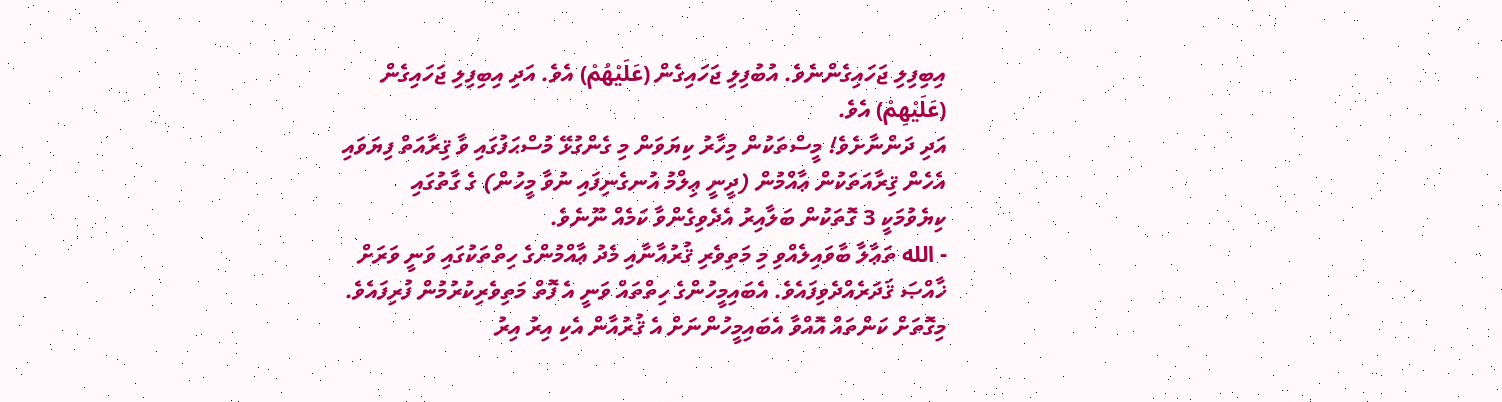އިބިފިލި ޖަހައިގެންނެވެ. އުބުފިލި ޖަހައިގެން (عَلَيْهُمْ) އެވެ. އަދި އިބިފިލި ޖަހައިގެން (عَلَيْهِمْ) އެވެ.
އަދި ދަންނާށެވެ! މީސްތަކުން މިހާރު ކިޔަވަން މި ގެންގުޅޭ މުސްޙަފުގައި ވާ ޤިރާއަތް ފިޔަވައި އެހެން ޤިރާއަތަކުން ޢާއްމުން (ދީނީ ޢިލްމު އުނގެނިފައި ނުވާ މީހުން) ގެ ގާތުގައި ކިޔެވުމަކީ 3 ގޮތަކުން ބަލާއިރު އެދެވިގެންވާ ކަމެއް ނޫނެވެ.
- الله ތަޢާލާ ބާވައިލެއްވި މި މަތިވެރި ޤުރުއާނާއި މެދު ޢާއްމުންގެ ހިތްތަކުގައި ވަނީ ވަރަށް ޚާއްޞަ ޤަދަރެއްދެވިފައެވެ. އެބައިމީހުންގެ ހިތްތައް ވަނީ އެ ފޮތް މަތިވެރިކުރުމުން ފުރިފައެވެ. މިގޮތަށް ކަންތައް އޮއްވާ އެބައިމީހުންނަށް އެ ޤުރުއާން އެކި އިރު އިރު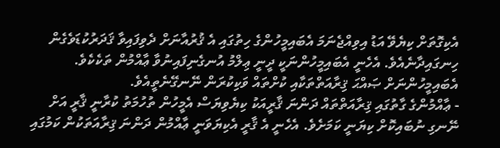އެކިގޮތަށް ކިޔެވޭ އަޑު އިވިއްޖެނަމަ އެބައިމީހުންގެ ހިތުގައި އެ ޤުރުއާނަށް ދެވިފައިވާ ޤަދަރުކުޑަވެގެން ހިނގައިދާނެއެވެ. އެހެނީ އެބައިމީހުންނަކީ ދީނީ ޢިލްމު އުނގެނިފައިނުވާ ޢާއްމުން ތަކެކެވެ. އެބައިމީހުންނަށް ޞައްޙަ ޤިރާއަތްތަކާއި ކުށްތައް ވަކިކުރަން ނޭނގޭނެތީއެވެ.
- ޢާއްމުންގެ ގާތުގައި ޤިރާއަތްތައް ދަންނަ ޤާރީއަކު ކިޔެވިޔަސް އެމީހުން ތުހުމަތު ކުރާނީ ޤާރީ އަށް ނޭނގި ނުބައިކޮށް ކިޔަނީ ކަމަށެވެ. އެހެނީ އެ ޤާރީ އެކިޔަވަނީ ޢާއްމުން ދަންނަ ޤިރާއަތަކުން ކަމުގައި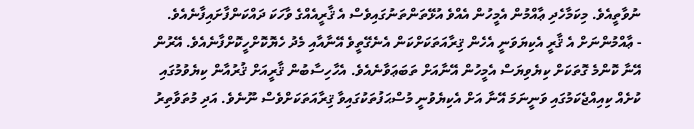ނުވާތީއެވެ. މިކަމާހެދި ޢާއްމުން އެމީހުން އެއްވެ އުޅޭތަންތަނުގައިވެސް އެ ޤާރީއެއްގެ ވާހަކަ ދައްކަންފާށައިފާނެއެވެ.
- ޢާއްމުންނަށް އެ ޤާރީ އެކިޔަވަނީ އެހެން ޤިރާއަތަކަށްކަން އެނެގޭތީވެ އޭނާއާއި މެދު ހެޔޮކޮށްހީކޮށްފާނެއެވެ. އޭރުން އޭނާ ކޮންމެ ގޮތަކަށް ކިޔެވިޔަސް އެމީހުން އޭނާއަށް ތަބަޢަވާނެއެވެ. އެހާހިސާބުން ޤާރީއަށް ޤުރުއާން ކިޔެވުމުގައި ކުށެއް ކިއިއްޖެކަމުގައި ވަނީނަމަ އޭނާ އަށް އެކިޔެވުނީ މުސްޙަފުތަކުގައިވާ ޤިރާއަތަކަށްވެސް ނޫނެވެ. އަދި މުތަވާތިރު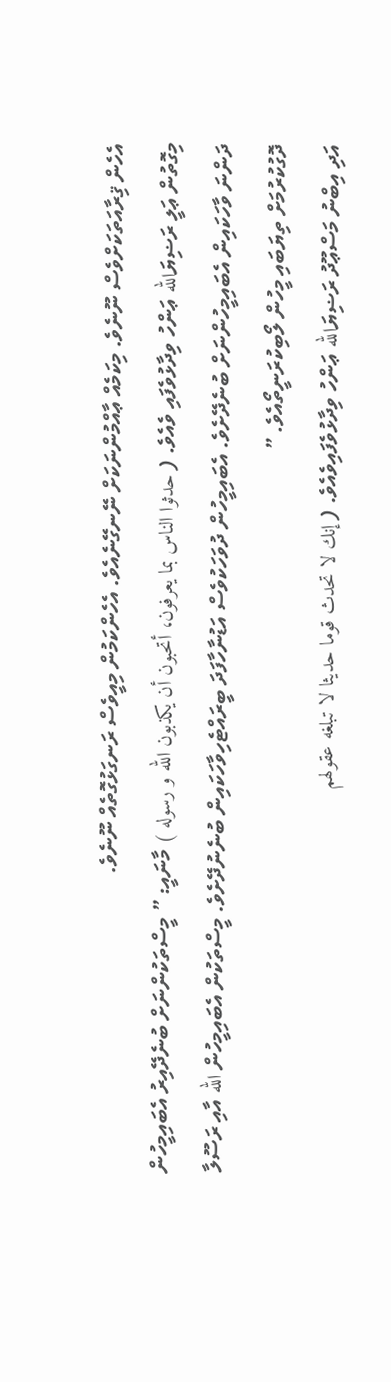އެހެން ޤިރާއަތަކަށްވެސް ނޫނެވެ. މިކަމެއް ޢާއްމުންނަކަށް ނޭނގޭނެއެވެ. އެހެންކަމުން މިއީވެސް ރަނގަޅުގޮތެއް ނޫނެވެ.
މިގޮތުން ޢަލީ ރަޟިޔަالله ޢަންހު ވިދާޅުވެފައި ވެއެވެ. ( حدثوا الناس بما يعرفون، أتحبون أن يكذبون الله و رسوله ) މާނައީ: ” މީސްތަކުންނަށް ބުނެދޭއިރު އެބައިމީހުން ދަންނަ ވާހަކައިން އެބައިމީހުންނަށް ބުނެދޭށެވެ. އެބައިމީހުން ދުވަހަކުވެސް އަޑުނާހާފަދަ ބީރައްޓެހިވާހަކައިން ބުނެނުދޭށެވެ. މީސްތަކުން އެބައިމީހުން الله އާއި ރަސޫލާ ދޮގުކުރުމަށް ތިޔަބައި މީހުން ލޯބިކުރަނީތޯއެވެ. ”
އަދި އިބްނު މަސްޢޫދު ރަޟިޔަالله ޢަންހު ވިދާޅުވެފައިވެއެވެ. ( إنك لا تحدث قوما حديثا لا تبلغه عقولهم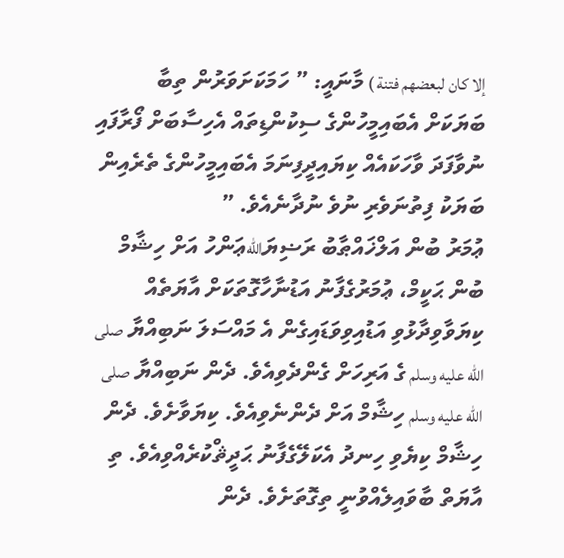إلا كان لبعضهم فتنة ) މާނައީ: ” ހަމަކަށަވަރުން ތިބާ ބަޔަކަށް އެބައިމީހުންގެ ސިކުންޑިތައް އެހިސާބަށް ފޯރާފައި ނުވާފަދަ ވާހަކައެއް ކިޔައިދީފިނަމަ އެބައިމީހުންގެ ތެރެއިން ބަޔަކު ފިތުނަވެރި ނުވެ ނުދާނެއެވެ. ”
ޢުމަރު ބުން އަލްޚައްޠާބު ރަޟިޔަاللهޢަންހު އަށް ހިޝާމް ބުން ޙަކީމް، ޢުމަރުގެފާނު އަޑުނާހާގޮތަކަށް އާޔަތެއް ކިޔަވާވިދާޅުވި އަޑުއިވިވަޑައިގެން އެ މައްސަލަ ނަބިއްޔާ صلى الله عليه وسلم ގެ އަރިހަށް ގެންދެވިއެވެ. ދެން ނަބިއްޔާ صلى الله عليه وسلم ހިޝާމް އަށް ދެންނެވިއެވެ. ކިޔަވާށެވެ. ދެން ހިޝާމް ކިޔެވި ހިނދު އެކަލޭގެފާނު ޙަދީޘްކުރެއްވިއެވެ. ތި އާޔަތް ބާވައިލެއްވުނީ ތިގޮތަށެވެ. ދެން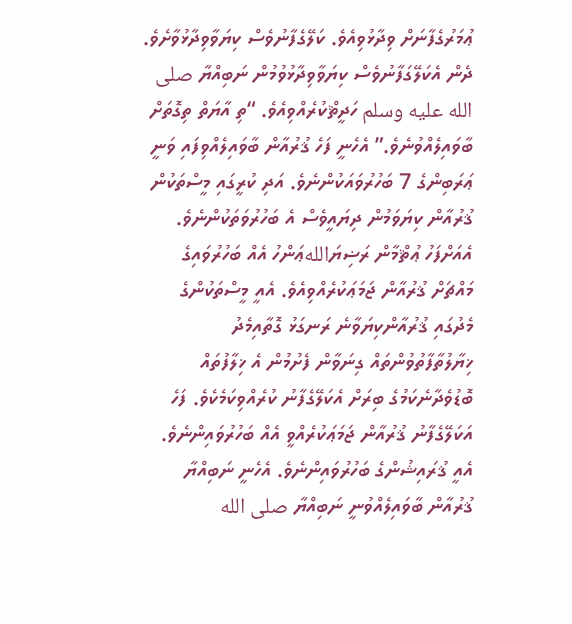ޢުމަރުގެފާނަށް ވިދާޅުވިއެވެ. ކަލޭގެފާނުވެސް ކިޔަވާވިދާޅުވާށެވެ. ދެން އެކަލޭގަފާނުވެސް ކިޔަވާވިދާޅުވުމުން ނަބިއްޔާ صلى الله عليه وسلم ހަދީޘްކުރެއްވިއެވެ. “ތި އާޔަތް ތިގޮތަށް ބާވައިލެއްވުނެވެ.” އެހެނީ ފަހެ ޤުރުއާން ބާވައިލެއްވިފައި ވަނީ ޢަރަބިންގެ 7 ބަހުރުވައަކުންނެވެ. އަދި ކުރީގައި މީސްތަކުން ޤުރުއާން ކިޔަވަމުން ދިޔައީވެސް އެ ބަހުރުވަތަކުންނެވެ. އެއަށްފަހު ޢުޘްމާން ރަޟިޔަاللهޢަންހު އެއް ބަހުރުވައިގެ މައްޗަށް ޤުރުއާން ޖަމަޢަކުރެއްވިއެވެ. އެއީ މީސްތަކުންގެ މެދުގައި ޤުރުއާންކިޔަވާނެ ރަނގަޅު ގޮތާއިމެދު ޚިޔާލުތާފާތުވުންތައް ގިނަވާން ފެށުމުން އެ ޚިލާފުތައް ބޮޑުވެދާނެކަމުގެ ބިރަށް އެކަލޭގެފާނު ކުރެއްވިކަމެކެވެ. ފަހެ އަކަލޭގެފާނު ޤުރުއާން ޖަމަޢަކުރެއްވީ އެއް ބަހުރުވައިންނެވެ. އެއީ ޤުރައިޝުންގެ ބަހުރުވައިންނެވެ. އެހެނީ ނަބިއްޔާ ޤުރުއާން ބާވައިލެއްވުނީ ނަބިއްޔާ صلى الله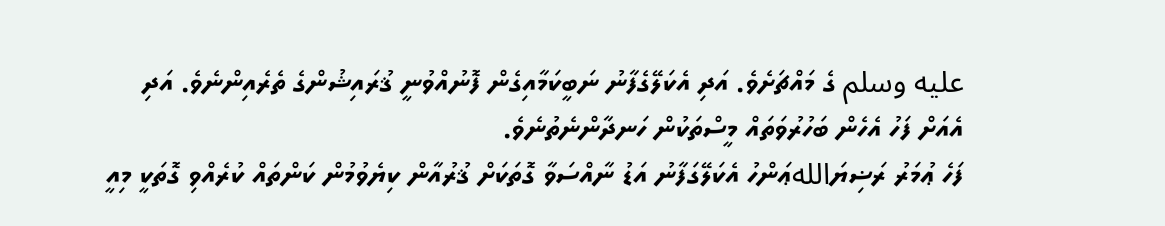عليه وسلم ގެ މައްޗަށެވެ. އަދި އެކަލޭގެފާނު ނަބީކަމާއިގެން ފޮނުއްވުނީ ޤުރައިޝުންގެ ތެރެއިންނެވެ. އަދި އެއަށް ފަހު އެހެން ބަހުރުވަތައް މީސްތަކުން ހަނދާންނެތުނެވެ.
ފަހެ ޢުމަރު ރަޟިޔަاللهޢަންހު އެކަލޭގަފާނު އަޑު ނާއްސަވާ ގޮތަކަށް ޤުރުއާން ކިޔެވުމުން ކަންތައް ކުރެއްވި ގޮތަކީ މިއީ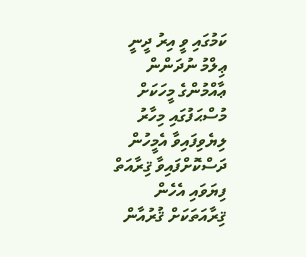ކަމުގައި ވީ އިރު ދީނީ ޢިލްމު ނުދަންން ޢާއްމުންގެ މީހަކަށް މުސްޙަފުގައި މިހާރު ލިޔެވިފައިވާ އެމީހުން ދަސްކޮށްފައިވާ ޤިރާއަތް ފިޔަވައި އެހެން ޤިރާއަތަކަށް ޤުރުއާން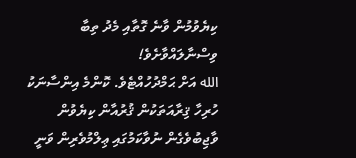ކިޔެވުމުން ވާނެ ގޮތާއި މެދު ތިބާ ވިސްނާލައްވާށެވެ!
الله އަށް ޙަމްދުހުއްޓެވެ. ކޮންމެ އިންސާނަކު ހުރިހާ ޤިރާއަތަކުން ޤުރުއާން ކިޔެވުން ވާޖިބުވެގެން ނުވާކަމުގައި ޢިލްމުވެރިން ވަނީ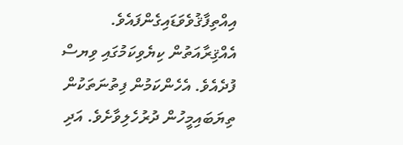އިއްތިފާޤުވެވަޑައިގެންފައެވެ. އެއްޤިރާއަތުން ކިޔެވިކަމުގައި ވިޔސް ފުދެއެވެ. އެހެންކަމުން ފިތުނަތަކުން ތިޔަބައިމީހުން ދުރުހެލިވާށެވެ. އަދި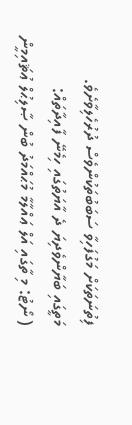ފިތުނަތަކަށް މަގުފަހިވާ ސަބަބުތަކުންވެސް ދުރުހެލިވާށެވެ.
މަތީގައި ބަޔާންވެދިޔަ ދެ އާޔަތުގައި ހިމެނޭ ފާއިދާތައް:
( ނޯޓު: މި ތާގައި އަލް ޢައްލާމާ މުޙައްމަދު ބުން ޞާލިޙުލް ޢުޘައިމީން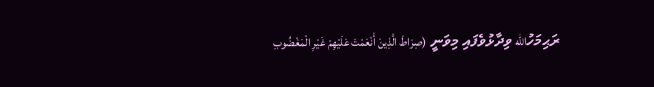ރަޙިމަހުالله ވިދާޅުވެފައި މިވަނީ (صِرَاطَ الَّذِينَ أَنْعَمْتَ عَلَيْهِمْ غَيْرِ الْمَغْضُوبِ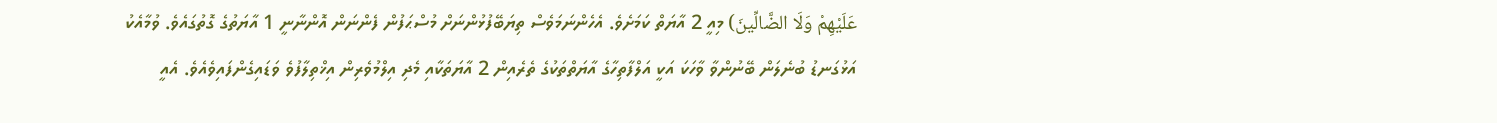عَلَيْهِمْ وَلَا الضَّالِّينَ) މިއީ 2 އާޔަތް ކަމަށެވެ. އެހެންނަމަވެސް ތިޔަބޭފުޅުންނަށް މުސްޙަފުން ފެންނަން އޮންނާނީ 1 އާޔަތުގެ ގޮތުގައެވެ. ވުމާއެކު އަޅުގަނޑު ބުނެލަން ބޭނުންވާ ވާހަކަ އަކީ އަލްފާތިހާގެ އާޔަތްތަކުގެ ތެރެއިން 2 އާޔަތަކާއި މެދި އިލްމުވެރިން އިޚްތިލާފުވެ ވަޑައިގެންފައިވެއެވެ. އެއީ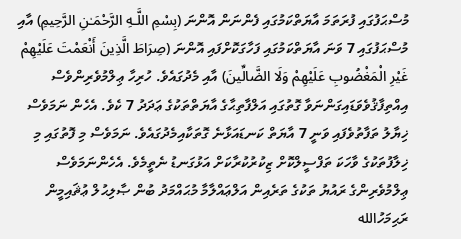މުސްޙަފުގައި ފުރަތަމަ އާޔަތްކަމުގައި ފެންނަން އޮންނަ (بِسْمِ اللَّـهِ الرَّحْمَـٰنِ الرَّحِيمِ) އާއި މުސްޙަފުގައި 7 ވަނަ އާޔަތްކަމުގައި ފަހާގަކޮށްފައި އޮންނަ (صِرَاطَ الَّذِينَ أَنْعَمْتَ عَلَيْهِمْ غَيْرِ الْمَغْضُوبِ عَلَيْهِمْ وَلَا الضَّالِّينَ) އާއި މެދުގައެވެ. ހުރިހާ ޢިލްމުވެރިންވެސް އިއްތިފާޤުވެވަޑައިގަންނަވާ ގޮތުގައި އަލްފާތިޙާގެ އާޔަތްތަކުގެ ޢަދަދު 7 ކެވެ. އެހެން ނަމަވެސް ޚިޔާލު ތަފާތުވެފައި ވަނީ 7 އާޔަތް ކަނޑައަޅާނެ ގޮތަކާއިމެދުގައެވެ. ނަމަވެސް މި ފޮތުގައި މި ޚިލާފުތަކުގެ ވާހަކަ ތަފްސީލްކޮށް ޒިކުރުކުރާކަށް އަޅުގަނޑު ނެތީމެވެ. އެހެންނަމަވެސް ޢިލްމުވެރިންގެ ރައުޔު ތަކުގެ ތަރެއިން އަލްޢައްލާމާ މުޙައްމަދު ބުން ޞާލިޙުލް ޢުޘައިމީން ރަޙިމަހުالله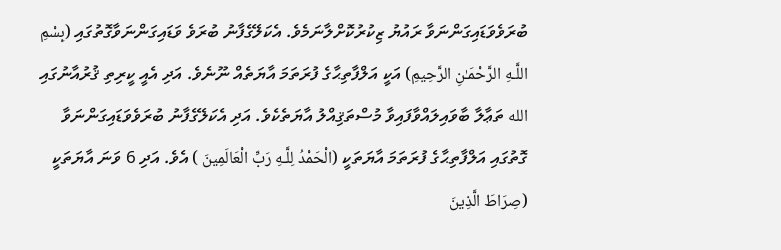ބުރަވެވަޑައިގަންނަވާ ރައުޔު ޒިކުރުކޮށްލާނަމެވެ. އެކަލޭގެފާނު ބުރަވެ ވަޑައިގަންނަވާގޮތުގައި (بِسْمِ اللَّـهِ الرَّحْمَـٰنِ الرَّحِيمِ) އަކީ އަލްފާތިޙާގެ ފުރަތަމަ އާޔަތެއް ނޫނެވެ. އަދި އެއީ ކީރިތި ޤުރުއާނުގައި الله ތަޢާލާ ބާވައިލައްވާފައިވާ މުސްތަޤިއްލު އާޔަތެކެވެ. އަދި އެކަލޭގެފާނު ބުރަވެވަޑައިގަންނަވާ ގޮތުގައި އަލްފާތިޙާގެ ފުރަތަމަ އާޔަތަކީ (الْحَمْدُ لِلَّـهِ رَبِّ الْعَالَمِينَ ) އެވެ. އަދި 6 ވަނަ އާޔަތަކީ (صِرَاطَ الَّذِينَ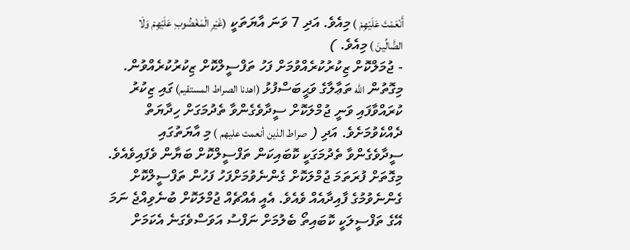أَنْعَمْتَ عَلَيْهِمْ ) މިއެވެ. އަދި 7 ވަނަ އާޔަތަކީ (غَيْرِ الْمَغْضُوبِ عَلَيْهِمْ وَلَا الضَّالِّينَ ) މިއެވެ. )
- ޖުމަލްކޮށް ޒިކުރުކުރެއްވުމަށް ފަހު ތަފްސީލްކޮށް ޒިކުރުކުރެއްވުން. މިގޮތުން الله ތަޢާލާގެ ވަޙީބަސްފުޅު (اهدنا الصراط المستقيم) ގައި ޒިކުރު ކުރައްވާފައި ވަނީ ޖުމްލަކޮށް ސީދާވެގެންވާ ތެދުމަގަށް ހިދާޔަތް ދެއްކެވުމަށެވެ. އަދި ( صراط الذين أنعمت عليهم ) މި އާޔަތުގައި ސީދާވެގެންވާ ތެދުމަގަކީ ކޮބައިކަން ތަފްސީލްކޮށް ބަޔާން ވެފައިވެއެވެ. މިގޮތަށް ފުރަތަމަ ޖުމްލަކޮށް ގެންނެވުމަށްފަހު ފަހުން ތަފްސީލްކޮށް ގެންނެވުމުގެ ފާއިދާއެއް ވެއެވެ. އެއީ އެއްޗެއް ޖުމްލަކޮށް ބުނެވިއްޖެ ނަމަ އޭގެ ތަފްސީލަކީ ކޮބައިތޯ ބެލުމަށް ނަފްސު އަވަސްވެގަނެ އެކަމަށް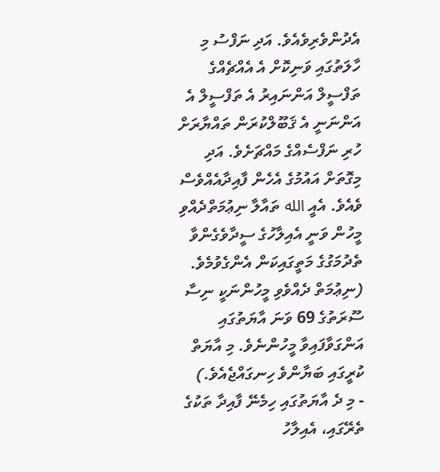އެދުންވެރިވެއެވެ. އަދި ނަފްސު މި ހާލަތުގައި ވަނިކޮށް އެ އެއްޗެއްގެ ތަފްސީލް އަންނައިރު އެ ތަފްސީލް އެ އަންނަނީ އެ ޤަބޫލްކުރަން ތައްޔާރަށް ހުރި ނަފްސެއްގެ މައްޗަށެވެ. އަދި މިގޮތަށް އައުމުގެ އެހެން ފާއިދާއެއްވެސް ވެއެވެ. އެއީ الله ތައާލާ ނިޢުމަތްދެއްވި މީހުން ވަނީ އެއިލާހުގެ ސީދާވެގެންވާ ތެދުމަގުގެ މަތީގައިކަން އެންގެވުމެވެ. (ނިޢުމަތް ދެއްވެވި މީހުންނަކީ ނިސާ ސޫރަތުގެ 69 ވަނަ އާޔަތުގައި އަންގަވާފައިވާ މީހުންނެވެ. މި އާޔަތް ކުރީގައި ބަޔާންވެ ހިނގައްޖެއެވެ.)
- މި ދެ އާޔަތުގައި ހިމެނޭ ފާއިދާ ތަކުގެ ތެރޭގައި، އެއިލާހު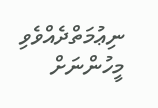ނިޢުމަތްދެއްވެވި މީހުންނަށް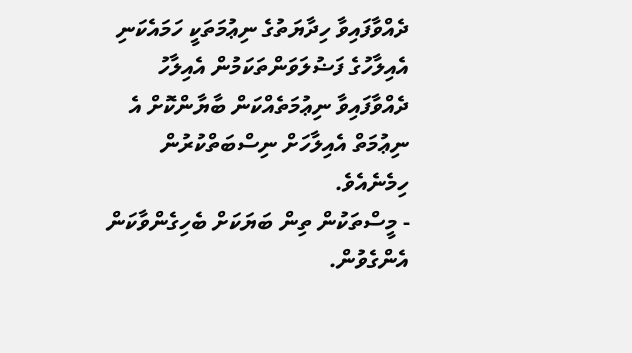ދެއްވާފައިވާ ހިދާޔަތުގެ ނިޢުމަތަކީ ހަމައެކަނި އެއިލާހުގެ ފަޟުލަވަންތަކަމުން އެއިލާހު ދެއްވާފައިވާ ނިޢުމަތެއްކަން ބާޔާންކޮށް އެ ނިޢުމަތް އެއިލާހަށް ނިސްބަތްކުރުން ހިމެނެއެވެ.
- މީސްތަކުން ތިން ބަޔަކަށް ބެހިގެންވާކަން އެންގެވުން.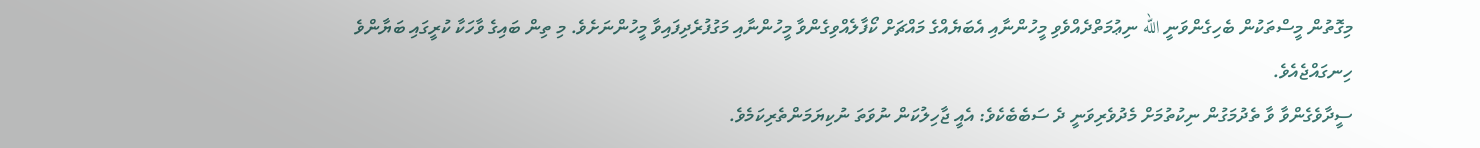މިގޮތުން މީސްތަކުން ބެހިގެންވަނީ الله ނިޢުމަތްދެއްވެވި މީހުންނާއި އެބަޔެއްގެ މައްޗަށް ކޯފާލެއްވިގެންވާ މީހުންނާއި މަގުފުރެދިފައިވާ މީހުންނަށެވެ. މި ތިން ބައިގެ ވާހަކާ ކުރީގައި ބަޔާންވެ ހިނގައްޖެއެވެ.
ސީދާވެގެންވާ ވާ ތެދުމަގުން ނިކުތުމަށް މެދުވެރިވަނީ ދެ ސަބެބެކެވެ: އެއީ ޖާހިލުކަން ނުވަތަ ނުކިޔަމަންތެރިކަމެވެ.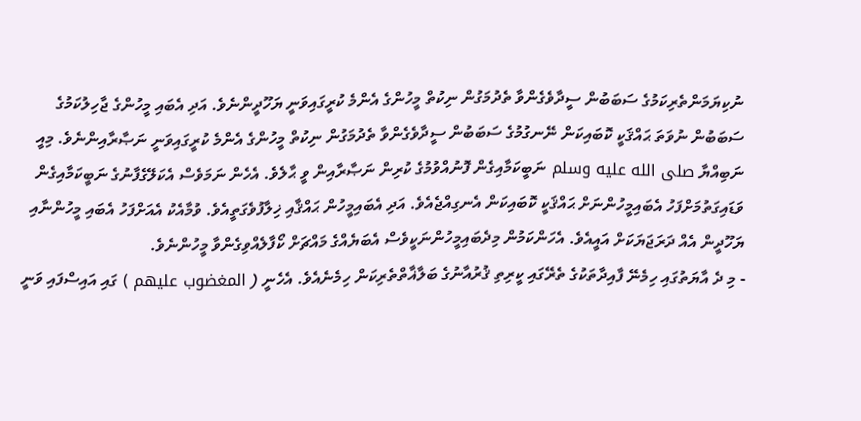ނުކިޔަމަންތެރިކަމުގެ ސަބަބުން ސީދާވެގެންވާ ތެދުމަގުން ނިކުތް މީހުންގެ އެންމެ ކުރީގައިވަނީ ޔަހޫދީންނެވެ. އަދި އެބައި މީހުންގެ ޖާހިލުކަމުގެ ސަބަބުން ނުވަތަ ޙައްޤަކީ ކޮބައިކަން ނޭނގުމުގެ ސަބަބުން ސީދާވެގެންވާ ތެދުމަގުން ނިކުތް މީހުންގެ އެންމެ ކުރީގައިވަނީ ނަޞާރާއިންނެވެ. މިއީ ނަބިއްޔާ صلى الله عليه وسلم ނަބީކަމާއިގެން ފޮނުއްވުމުގެ ކުރިން ނަޞާރާއިން ވީ ޙާލެވެ. އެހެން ނަމަވެސް އެކަލޭގެފާނުގެ ނަބީކަމާއިގެން ވަޑައިގަތުމަށްފަހު އެބައިމީހުންނަށް ޙައްޤަކީ ކޮބައިކަން އެނގިއްޖެއެވެ. އަދި އެބައިމީހުން ޙައްޤާއި ޚިލާފުވެގަތީއެވެ. ވުމާއެކު އެއަށްފަހު އެބައި މީހުންނާއި ޔަހޫދީން އެއް ދަރަޖަޔަކަށް އައީއެވެ. އެހަންކަމުން މިދެބައިމީހުންނަކީވެސް އެބަޔެއްގެ މައްޗަށް ކޯފާލެއްވިގެންވާ މީހުންނެވެ.
- މި ދެ އާޔަތުގައި ހިމެނޭ ފާއިދާތަކުގެ ތެރޭގައި ކީރިތި ޤުރުއާނުގެ ބަލާޣާތްތެރިކަން ހިމެނެއެވެ. އެހެނީ ( المغضوب عليهم ) ގައި އައިސްފައި ވަނީ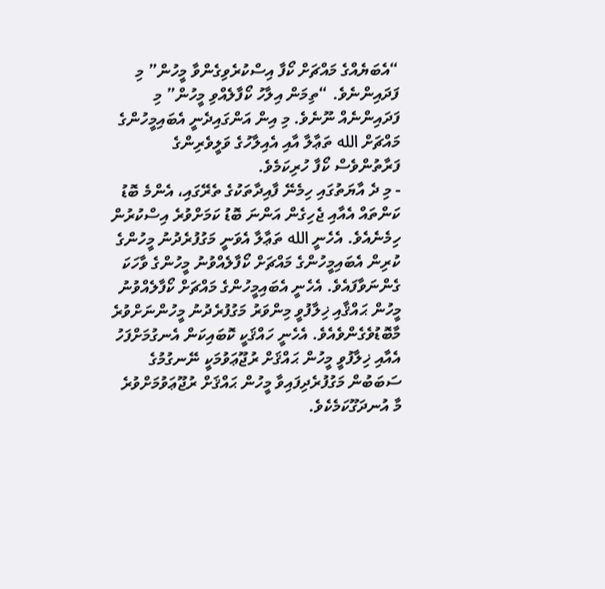“އެބަޔެއްގެ މައްޗަށް ކޯފާ އިސްކުރެވިގެންވާ މީހުން” މި ފަދައިންނެވެ. “ތިމަން އިލާހު ކޯފާލެއްވި މީހުން” މި ފަދައިންނެއް ނޫނެވެ. މި އިން އަންގައިދެނީ އެބައިމީހުންގެ މައްޗަށް الله ތަޢާލާ އާއި އެއިލާހުގެ ވަލީވެރިންގެ ފަރާތުންވެސް ކޯފާ ހުރިކަމެވެ.
- މި ދެ އާޔަތުގައި ހިމެނޭ ފާއިދާތަކުގެ ތެރޭގައި، އެންމެ ބޮޑު ކަންތައް އެއާއި ޖެހިގެން އަންނަ ބޮޑު ކަމަށްވުރެ އިސްކުރުން ހިމެނެއެވެ. އެހެނީ الله ތަޢާލާ އެވަނީ މަގުފުރެދުނު މީހުންގެ ކުރިން އެބައިމީހުންގެ މައްޗަށް ކޯފާލެއްވުނު މީހުންގެ ވާހަކަ ގެންނަވާފައެވެ. އެހެނީ އެބައިމީހުންގެ މައްޗަށް ކޯފާލެއްވުނު މީހުން ޙައްޤާއި ޚިލާފުވީ މިންވަރު މަގުފުރެދުނު މީހުންނަށްވުރެ މާބޮޑުވެގެންވެއެވެ. އެހެނީ ހައްޤަކީ ކޮބައިކަން އެނގުމަށްފަހު އެއާއި ޚިލާފުވީ މީހުން ޙައްޤަށް ރުޖޫޢަވުމަކީ ނޭނގުމުގެ ސަބަބުން މަގުފުރެދިފައިވާ މީހުން ޙައްޤަށް ރުޖޫޢަވުމަށްވުރެ މާ އުނދަގޫކަމެކެވެ.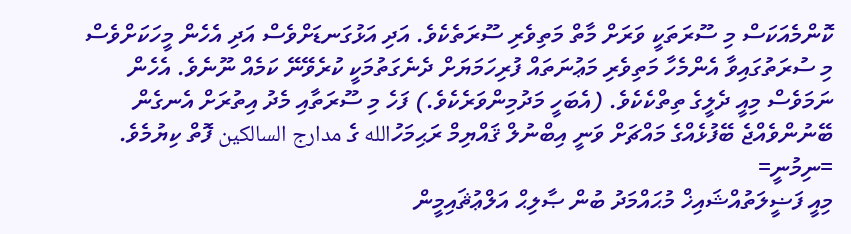ކޮންމެއަކަސް މި ސޫރަތަކީ ވަރަށް މާތް މަތިވެރި ސޫރަތެކެވެ. އަދި އަޅުގަނޑަށްވެސް އަދި އެހެން މީހަކަށްވެސް މި ސުރަތުގައިވާ އެންމެހާ މަތިވެރި މަޢުނަތައް ފުރިހަމަޔަށް ދެނެގަތުމަކީ ކުރެވޭނޭ ކަމެއް ނޫނެވެ. އެހެން ނަމަވެސް މިއީ ދެލީގެ ތިތްކެކެވެ. (އެބަހީ މަދުމިންވަރެކެވެ.) ފަހެ މި ސޫރަތާއި މެދު އިތުރަށް އެނގެން ބޭނުންވެއްޖެ ބޭފުޅެއްގެ މައްޗަށް ވަނީ އިބްނުލް ޤައްޔިމް ރަޙިމަހުالله ގެ مدارج السالكين ފޮތް ކިޔުމެވެ.
=ނިމުނީ=
މިއީ ފަޟީލަތުއްޝައިޚް މުޙައްމަދު ބުން ޞާލިޙް އަލްޢުޘައިމީން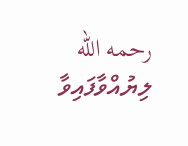رحمه الله ލިޔުއްވާފައިވާ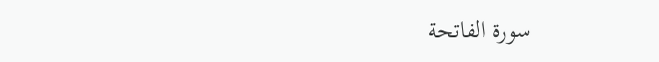سورة الفاتحة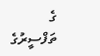ގެ ތަފްސީރުގެ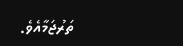ތަރުޖަމާއެވެ.